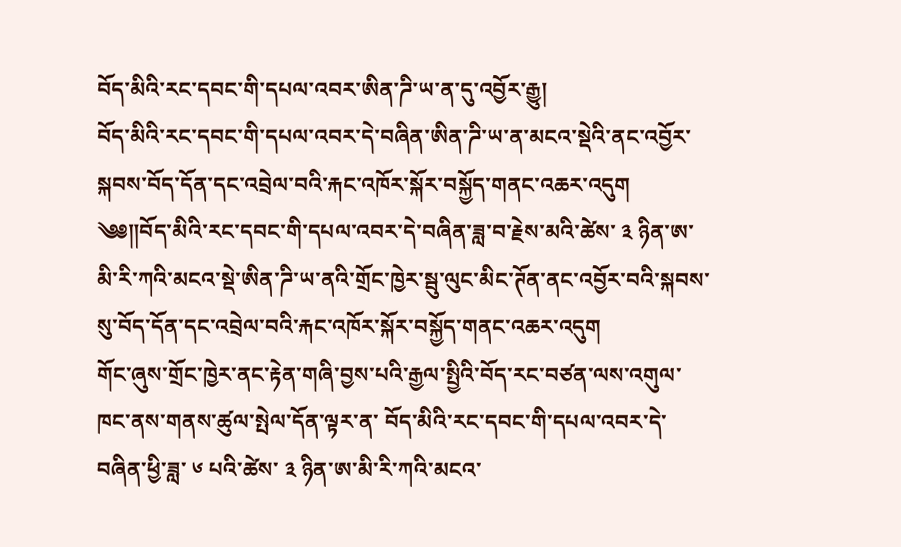བོད་མིའི་རང་དབང་གི་དཔལ་འབར་ཨིན་ཌི་ཡ་ན་དུ་འབྱོར་རྒྱུ།
བོད་མིའི་རང་དབང་གི་དཔལ་འབར་དེ་བཞིན་ཨིན་ཌི་ཡ་ན་མངའ་སྡེའི་ནང་འབྱོར་སྐབས་བོད་དོན་དང་འབྲེལ་བའི་རྐང་འཁོར་སྐོར་བསྐྱོད་གནང་འཆར་འདུག
༄༅༎བོད་མིའི་རང་དབང་གི་དཔལ་འབར་དེ་བཞིན་ཟླ་བ་རྗེས་མའི་ཚེས་ ༣ ཉིན་ཨ་མི་རི་ཀའི་མངའ་སྡེ་ཨིན་ཌི་ཡ་ནའི་གྲོང་ཁྱེར་སྦུ་ལུང་མིང་ཊོན་ནང་འབྱོར་བའི་སྐབས་སུ་བོད་དོན་དང་འབྲེལ་བའི་རྐང་འཁོར་སྐོར་བསྐྱོད་གནང་འཆར་འདུག
གོང་ཞུས་གྲོང་ཁྱེར་ནང་རྟེན་གཞི་བྱས་པའི་རྒྱལ་སྤྱིའི་བོད་རང་བཙན་ལས་འགུལ་ཁང་ནས་གནས་ཚུལ་སྤེལ་དོན་ལྟར་ན་ བོད་མིའི་རང་དབང་གི་དཔལ་འབར་དེ་བཞིན་ཕྱི་ཟླ་ ༦ པའི་ཚེས་ ༣ ཉིན་ཨ་མི་རི་ཀའི་མངའ་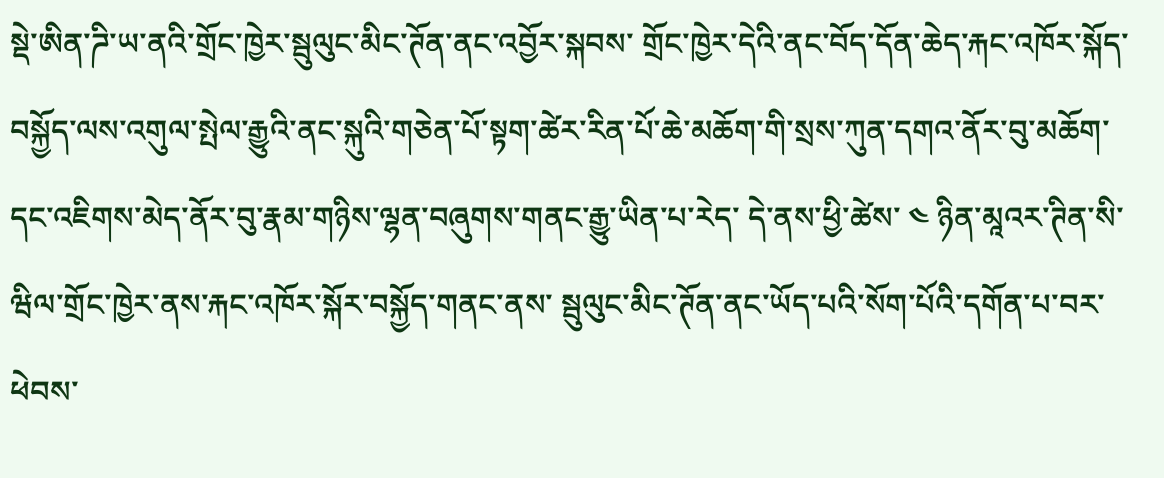སྡེ་ཨིན་ཌི་ཡ་ནའི་གྲོང་ཁྱེར་སྦུལུང་མིང་ཊོན་ནང་འབྱོར་སྐབས་ གྲོང་ཁྱེར་དེའི་ནང་བོད་དོན་ཆེད་རྐང་འཁོར་སྐོད་བསྐྱོད་ལས་འགུལ་སྤེལ་རྒྱུའི་ནང་སྐུའི་གཅེན་པོ་སྟག་ཚེར་རིན་པོ་ཆེ་མཆོག་གི་སྲས་ཀུན་དགའ་ནོར་བུ་མཆོག་དང་འཇིགས་མེད་ནོར་བུ་རྣམ་གཉིས་ལྷན་བཞུགས་གནང་རྒྱུ་ཡིན་པ་རེད་ དེ་ནས་ཕྱི་ཚེས་ ༤ ཉིན་མཱའར་ཊིན་སི་ཝིལ་གྲོང་ཁྱེར་ནས་རྐང་འཁོར་སྐོར་བསྐྱོད་གནང་ནས་ སྦུལུང་མིང་ཊོན་ནང་ཡོད་པའི་སོག་པོའི་དགོན་པ་བར་ཕེབས་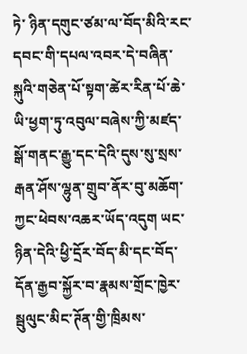ཏེ་ ཉིན་དགུང་ཙམ་ལ་བོད་མིའི་རང་དབང་གི་དཔལ་འབར་དེ་བཞིན་སྐུའི་གཅེན་པོ་སྟག་ཚེར་རིན་པོ་ཆེ་ཡི་ཕྱག་ཏུ་འབུལ་བཞེས་ཀྱི་མཛད་སྒོ་གནང་རྒྱུ་དང་དེའི་དུས་སུ་སྲས་རྒན་ཤོས་ལྷུན་གྲུབ་ནོར་བུ་མཆོག་ཀྱང་ཕེབས་འཆར་ཡོད་འདུག ཡང་ཉིན་དེའི་ཕྱི་དྲོར་བོད་མི་དང་བོད་དོན་རྒྱབ་སྐྱོར་བ་རྣམས་གྲོང་ཁྱེར་སྦུལུང་མིང་ཊོན་གྱི་ཁྲིམས་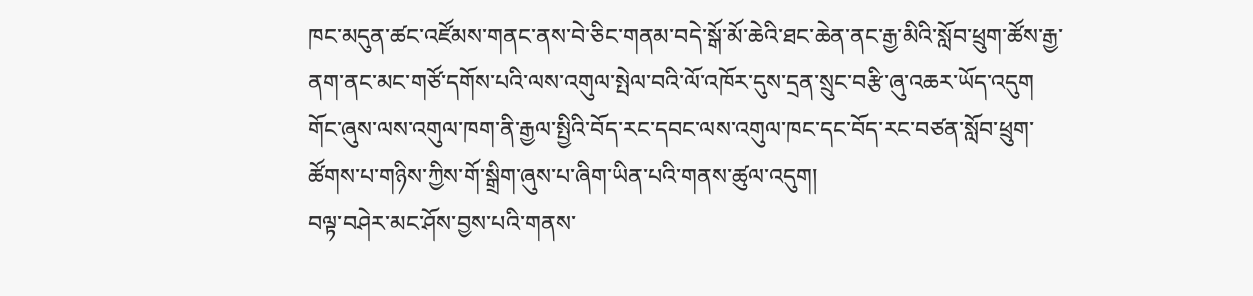ཁང་མདུན་ཚང་འཛོམས་གནང་ནས་བེ་ཅིང་གནམ་བདེ་སྒོ་མོ་ཆེའི་ཐང་ཆེན་ནང་རྒྱ་མིའི་སློབ་ཕྲུག་ཚོས་རྒྱ་ནག་ནང་མང་གཙོ་དགོས་པའི་ལས་འགུལ་སྤེལ་བའི་ལོ་འཁོར་དུས་དྲན་སྲུང་བརྩི་ཞུ་འཆར་ཡོད་འདུག གོང་ཞུས་ལས་འགུལ་ཁག་ནི་རྒྱལ་སྤྱིའི་བོད་རང་དབང་ལས་འགུལ་ཁང་དང་བོད་རང་བཙན་སློབ་ཕྲུག་ཚོགས་པ་གཉིས་ཀྱིས་གོ་སྒྲིག་ཞུས་པ་ཞིག་ཡིན་པའི་གནས་ཚུལ་འདུག།
བལྟ་བཤེར་མང་ཤོས་བྱས་པའི་གནས་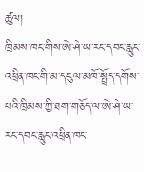ཚུལ།
ཁྲིམས་ཁང་གིས་ཨེ་ཤེ་ཡ་རང་དབང་རླུང་འཕྲིན་ཁང་གི་མ་དངུལ་མཁོ་སྤྲོད་དགོས་པའི་ཁྲིམས་ཀྱི་ཐག་གཅོད་ལ་ཨེ་ཤེ་ཡ་རང་དབང་རླུང་འཕྲིན་ཁང་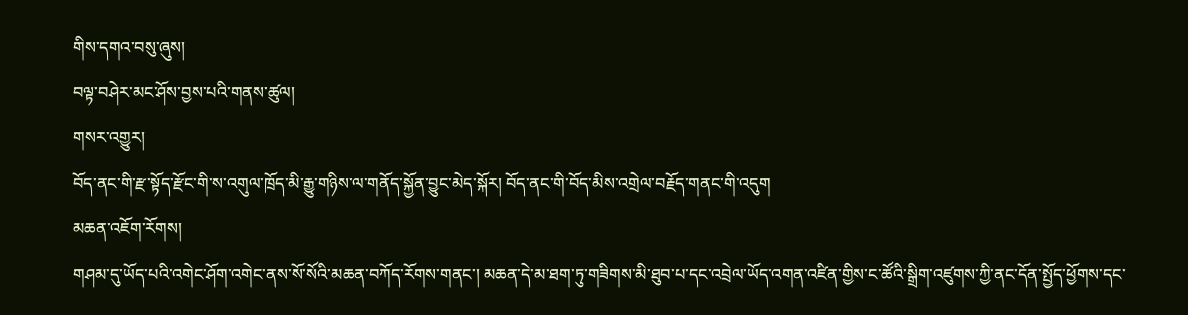གིས་དགའ་བསུ་ཞུས།
བལྟ་བཤེར་མང་ཤོས་བྱས་པའི་གནས་ཚུལ།
གསར་འགྱུར།
བོད་ནང་གི་རྫ་སྟོད་རྫོང་གི་ས་འགུལ་ཁྲོད་མི་རྒྱུ་གཉིས་ལ་གནོད་སྐྱོན་བྱུང་མེད་སྐོར། བོད་ནང་གི་བོད་མིས་འགྲེལ་བརྗོད་གནང་གི་འདུག
མཆན་འཇོག་རོགས།
གཤམ་དུ་ཡོད་པའི་འགེང་ཤོག་འགེང་ནས་སོ་སོའི་མཆན་བཀོད་རོགས་གནང་། མཆན་དེ་མ་ཐག་ཏུ་གཟིགས་མི་ཐུབ་པ་དང་འབྲེལ་ཡོད་འགན་འཛིན་གྱིས་ང་ཚོའི་སྒྲིག་འཛུགས་ཀྱི་ནང་དོན་སྤྱོད་ཕྱོགས་དང་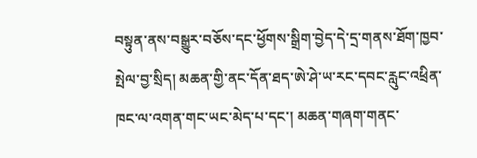བསྟུན་ནས་བསྒྱུར་བཅོས་དང་ཕྱོགས་སྒྲིག་བྱེད་དེ་དྲ་གནས་ཐོག་ཁྱབ་སྤེལ་བྱ་སྲིད། མཆན་གྱི་ནང་དོན་ཐད་ཨེ་ཤེ་ཡ་རང་དབང་རླུང་འཕྲིན་ཁང་ལ་འགན་གང་ཡང་མེད་པ་དང་། མཆན་གཞག་གནང་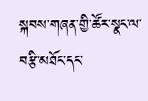སྐབས་གཞན་གྱི་ཚོར་སྣང་ལ་བརྩི་མཐོང་དང་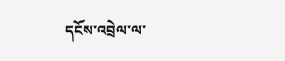དངོས་འབྲེལ་ལ་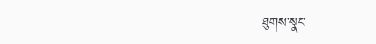ཐུགས་སྣང་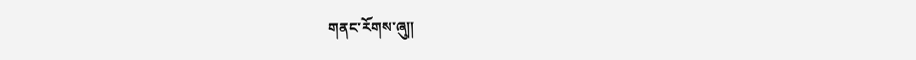གནང་རོགས་ཞུ༎